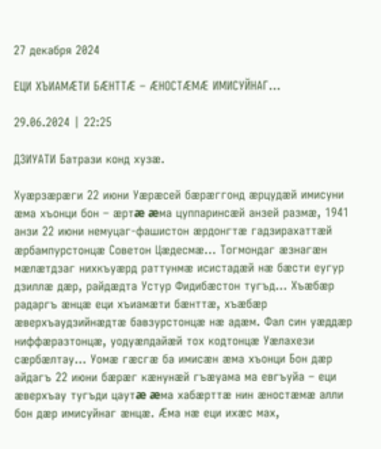27 декабря 2024

ЕЦИ ХЪИАМÆТИ БÆНТТÆ – ÆНОСТÆМÆ ИМИСУЙНАГ…

29.06.2024 | 22:25

ДЗИУАТИ Батрази конд хузæ.

Хуæрзæрæги 22 июни Уæрæсей бæрæггонд æрцудæй имисуни æма хъонци бон – æртæ æма цуппаринсæй анзей размæ, 1941 анзи 22 июни немуцаг-фашистон æрдонгтæ гадзирахаттæй æрбампурстонцæ Советон Цæдесмæ… Тогмондаг æзнагæн мæлæтдзаг нихкъуæрд раттунмæ исистадæй нæ бæсти еугур дзиллæ дæр, райдæдта Устур Фидибæстон тугъд… Хъæбæр радаргъ æнцæ еци хъиамæти бæнттæ, хъæбæр æверхъаудзийнæдтæ бавзурстонцæ нæ адæм. Фал син уæддæр ниффæразтонцæ, уодуæлдайæй тох кодтонцæ Уæлахези сæрбæлтау… Уомæ гæсгæ ба имисæн æма хъонци Бон дæр айдагъ 22 июни бæрæг кæнунæй гъæуама ма евгъуйа – еци æверхъау тугъди цаутæ æма хабæрттæ нин æностæмæ алли бон дæр имисуйнаг æнцæ. Æма нæ еци ихæс мах,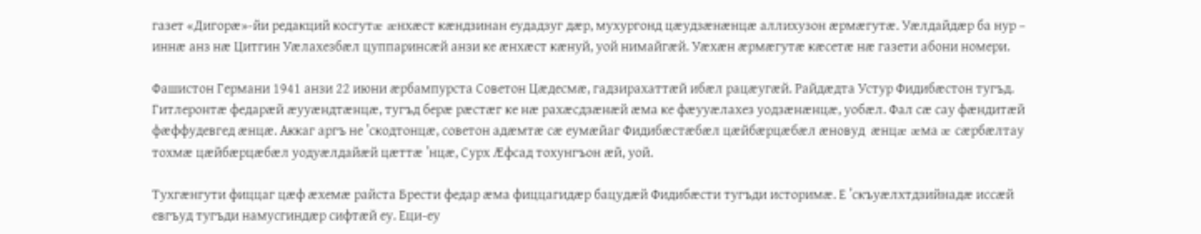газет «Дигорæ»-йи редакций косгутæ æнхæст кæндзинан еудадзуг дæр, мухургонд цæудзæнæнцæ аллихузон æрмæгутæ. Уæлдайдæр ба нур – иннæ анз нæ Цитгин Уæлахезбæл цуппаринсæй анзи ке æнхæст кæнуй, уой нимайгæй. Уæхæн æрмæгутæ кæсетæ нæ газети абони номери.

Фашистон Германи 1941 анзи 22 июни æрбампурста Советон Цæдесмæ, гадзирахаттæй ибæл рацæугæй. Райдæдта Устур Фидибæстон тугъд. Гитлеронтæ федарæй æууæндтæнцæ, тугъд берæ рæстæг ке нæ рахæсдзæнæй æма ке фæууæлахез уодзæнæнцæ, уобæл. Фал сæ сау фæндитæй фæффудевгед æнцæ. Аккаг аргъ не ’скодтонцæ, советон адæмтæ сæ еумæйаг Фидибæстæбæл цæйбæрцæбæл æновуд  æнцæ æма æ сæрбæлтау тохмæ цæйбæрцæбæл уодуæлдайæй цæттæ ’нцæ, Сурх Æфсад тохунгъон æй, уой.

Тухгæнгути фиццаг цæф æхемæ райста Брести федар æма фиццагидæр бацудæй Фидибæсти тугъди историмæ. Е ’скъуæлхтдзийнадæ иссæй евгъуд тугъди намусгиндæр сифтæй еу. Еци-еу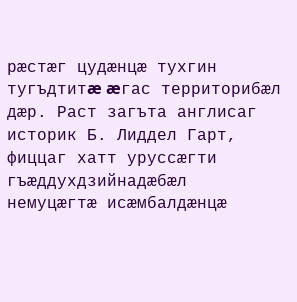рæстæг цудæнцæ тухгин тугъдтитæ æгас территорибæл дæр. Раст загъта англисаг историк Б. Лиддел Гарт, фиццаг хатт уруссæгти гъæддухдзийнадæбæл немуцæгтæ исæмбалдæнцæ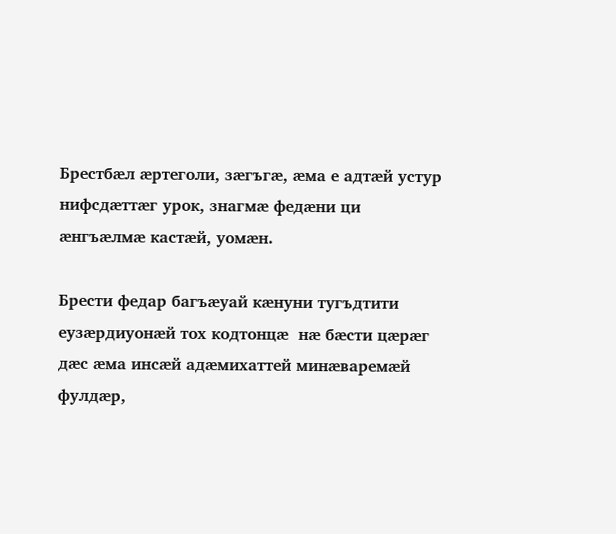Брестбæл æртеголи, зæгъгæ, æма е адтæй устур нифсдæттæг урок, знагмæ федæни ци æнгъæлмæ кастæй, уомæн.

Брести федар багъæуай кæнуни тугъдтити еузæрдиуонæй тох кодтонцæ  нæ бæсти цæрæг  дæс æма инсæй адæмихаттей минæваремæй фулдæр,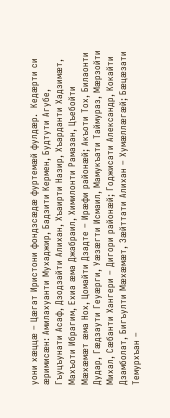уони хæццæ – Цæгат Иристони фондзсæдæ фуртемæй фулдæр.  Кедæрти си æримисæн: Амилахуанти Мухаджир, Бадзити Кермен, Будтути Агубе, Гъуцъунати Асаф, Дзодзайти Алихан, Хъаирти Назир, Хъарданти Хадзимæт, Махъоти Ибрагим, Ехиа æма Джабраил, Химилонти Рамазан, Цъебойти Мæхæмæт æма Нох, Цомайти Дзадте – Ирæфи районæй; Акъоти Тох, Билаонти Дудар, Гæдзаути Геуæрги, Уæзæгти Исмаил, Мамукъати Таймураз, Мæрзойти Михал, Сæбанти Хангери – Дигори районæй; Годжисати Александр, Кокайти Дзамболат, Бигъулти Мæхæмæт, Зæйттати Алихан – Хумæллæгæй; Бæцæзати Темурхъан –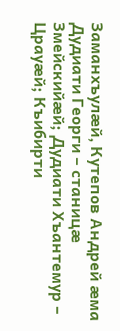Заманхъулæй, Кутепов Андрей æма Дудиати Георги – станицæ Змейскийæй; Дудиати Хъантемур – Црауæй; Къибирти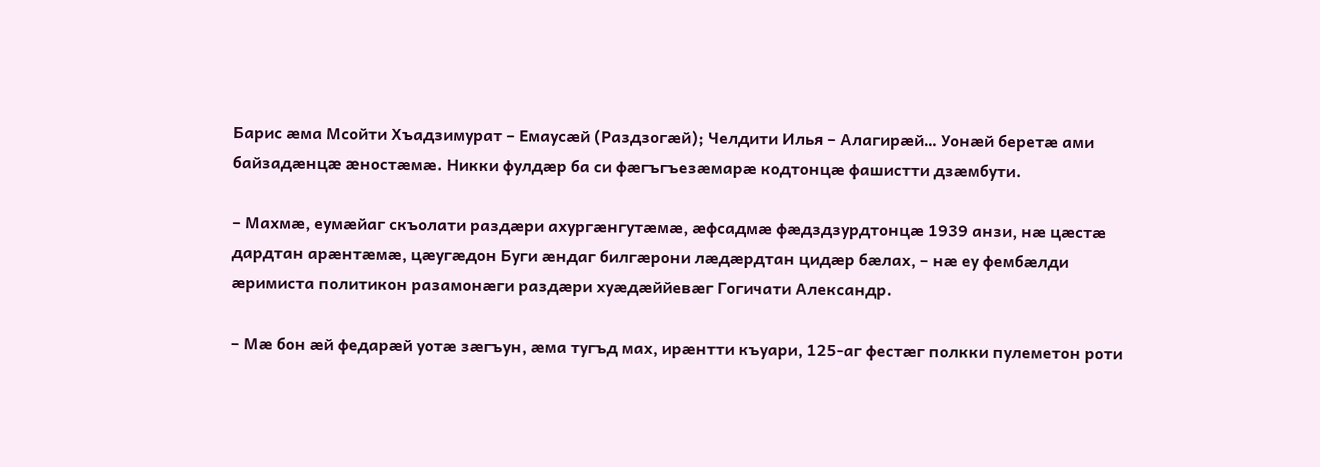Барис æма Мсойти Хъадзимурат – Емаусæй (Раздзогæй); Челдити Илья – Алагирæй… Уонæй беретæ ами байзадæнцæ æностæмæ. Никки фулдæр ба си фæгъгъезæмарæ кодтонцæ фашистти дзæмбути.

– Махмæ, еумæйаг скъолати раздæри ахургæнгутæмæ, æфсадмæ фæдздзурдтонцæ 1939 анзи, нæ цæстæ дардтан арæнтæмæ, цæугæдон Буги æндаг билгæрони лæдæрдтан цидæр бæлах, – нæ еу фембæлди æримиста политикон разамонæги раздæри хуæдæййевæг Гогичати Александр.

– Мæ бон æй федарæй уотæ зæгъун, æма тугъд мах, ирæнтти къуари, 125-аг фестæг полкки пулеметон роти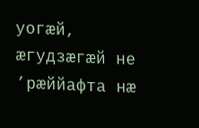уогæй, æгудзæгæй не ’рæййафта нæ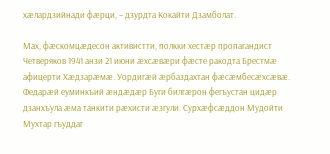хæлардзийнади фæрци, – дзурдта Кокайти Дзамболат.

Мах, фæскомцæдесон активистти, полкки хестæр пропагандист Четверяков 1941 анзи 21 июни æхсæвæри фæсте ракодта Брестмæ афицерти Хæдзарæмæ. Уордигæй æрбаздахтан фæсæмбесæхсæвæ. Федарæй еуминкъий æндæдæр Буги билгæрон фегъустан цидæр дзанхъула æма танкити рæхисти æзгули. Сурхæфсæддон Мудойти Мухтар гъуддаг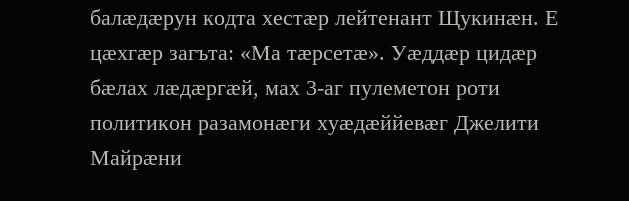балæдæрун кодта хестæр лейтенант Щукинæн. Е цæхгæр загъта: «Ма тæрсетæ». Уæддæр цидæр бæлах лæдæргæй, мах 3-аг пулеметон роти политикон разамонæги хуæдæййевæг Джелити Майрæни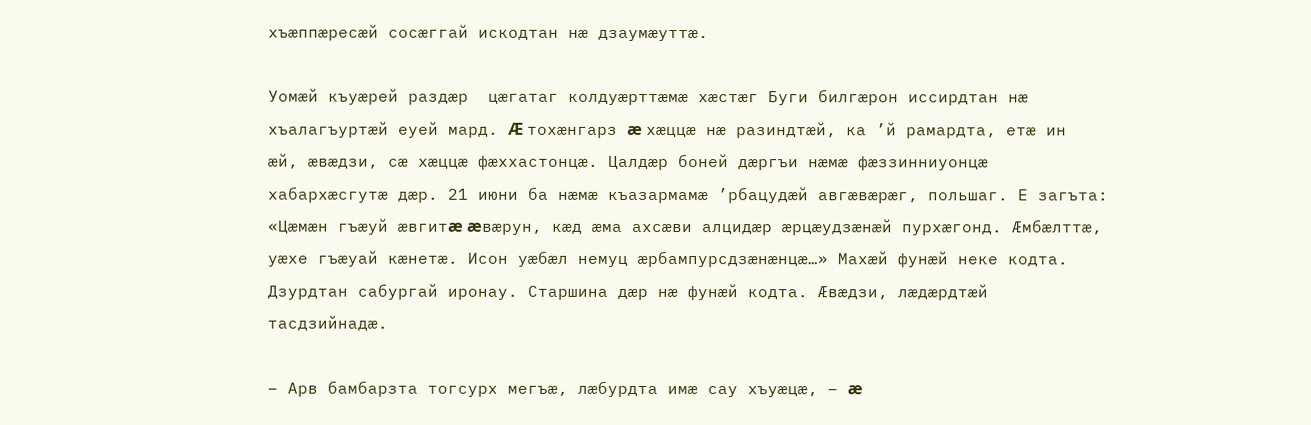хъæппæресæй сосæггай искодтан нæ дзаумæуттæ.

Уомæй къуæрей раздæр  цæгатаг колдуæрттæмæ хæстæг Буги билгæрон иссирдтан нæ хъалагъуртæй еуей мард. Æ тохæнгарз æ хæццæ нæ разиндтæй, ка ’й рамардта, етæ ин æй, æвæдзи, сæ хæццæ фæххастонцæ. Цалдæр боней дæргъи нæмæ фæззинниуонцæ хабархæсгутæ дæр. 21 июни ба нæмæ къазармамæ ’рбацудæй авгæвæрæг, польшаг. Е загъта: «Цæмæн гъæуй æвгитæ æвæрун, кæд æма ахсæви алцидæр æрцæудзæнæй пурхæгонд. Æмбæлттæ, уæхе гъæуай кæнетæ. Исон уæбæл немуц æрбампурсдзæнæнцæ…» Махæй фунæй неке кодта. Дзурдтан сабургай иронау. Старшина дæр нæ фунæй кодта. Æвæдзи, лæдæрдтæй тасдзийнадæ.

– Арв бамбарзта тогсурх мегъæ, лæбурдта имæ сау хъуæцæ, – æ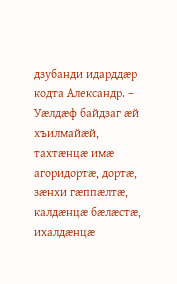дзубанди идарддæр кодта Александр. – Уæлдæф байдзаг æй хъилмайæй, тахтæнцæ имæ агоридортæ, дортæ, зæнхи гæппæлтæ, калдæнцæ бæлæстæ, ихалдæнцæ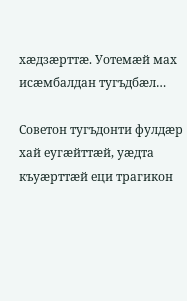хæдзæрттæ. Уотемæй мах исæмбалдан тугъдбæл…

Советон тугъдонти фулдæр хай еугæйттæй, уæдта къуæрттæй еци трагикон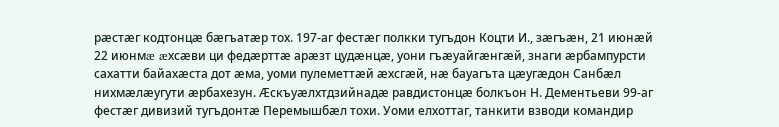рæстæг кодтонцæ бæгъатæр тох. 197-аг фестæг полкки тугъдон Коцти И., зæгъæн, 21 июнæй 22 июнмæ æхсæви ци федæрттæ арæзт цудæнцæ, уони гъæуайгæнгæй, знаги æрбампурсти сахатти байахæста дот æма, уоми пулеметтæй æхсгæй, нæ бауагъта цæугæдон Санбæл нихмæлæугути æрбахезун. Æскъуæлхтдзийнадæ равдистонцæ болкъон Н. Дементьеви 99-аг фестæг дивизий тугъдонтæ Перемышбæл тохи. Уоми елхоттаг, танкити взводи командир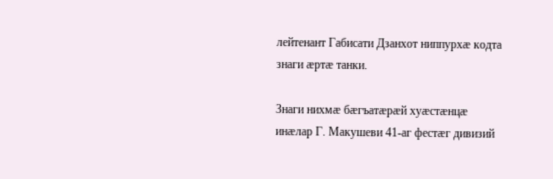лейтенант Габисати Дзанхот ниппурхæ кодта знаги æртæ танки.

Знаги нихмæ бæгъатæрæй хуæстæнцæ инæлар Г. Макушеви 41-аг фестæг дивизий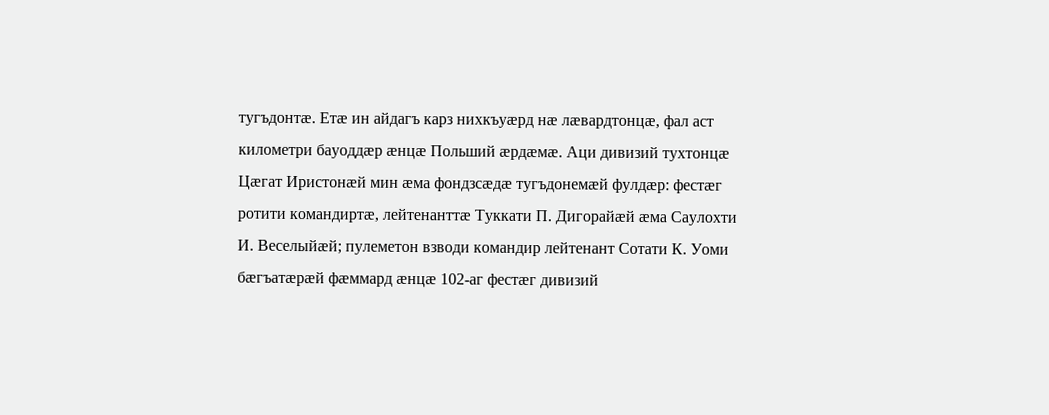тугъдонтæ. Етæ ин айдагъ карз нихкъуæрд нæ лæвардтонцæ, фал аст километри бауоддæр æнцæ Польший æрдæмæ. Аци дивизий тухтонцæ Цæгат Иристонæй мин æма фондзсæдæ тугъдонемæй фулдæр: фестæг ротити командиртæ, лейтенанттæ Туккати П. Дигорайæй æма Саулохти И. Веселыйæй; пулеметон взводи командир лейтенант Сотати К. Уоми бæгъатæрæй фæммард æнцæ 102-аг фестæг дивизий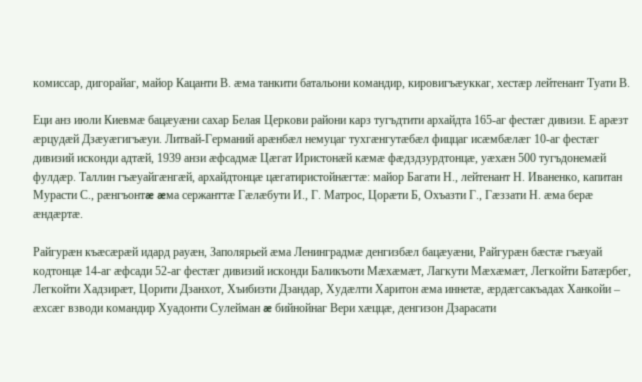комиссар, дигорайаг, майор Кацанти В. æма танкити батальони командир, кировигъæуккаг, хестæр лейтенант Туати В.

Еци анз июли Киевмæ бацæуæни сахар Белая Церкови райони карз тугъдтити архайдта 165-аг фестæг дивизи. Е арæзт æрцудæй Дзæуæгигъæуи. Литвай-Германий арæнбæл немуцаг тухгæнгутæбæл фиццаг исæмбæлæг 10-аг фестæг дивизий исконди адтæй, 1939 анзи æфсадмæ Цæгат Иристонæй кæмæ фæдздзурдтонцæ, уæхæн 500 тугъдонемæй фулдæр. Таллин гъæуайгæнгæй, архайдтонцæ цæгатиристойнæгтæ: майор Багати Н., лейтенант Н. Иваненко, капитан Мурасти С., рæнгъонтæ æма сержанттæ Гæлæбути И., Г. Матрос, Цорæти Б, Охъазти Г., Гæззати Н. æма берæ æндæртæ.

Райгурæн къæсæрæй идард рауæн, Заполярьей æма Ленинградмæ денгизбæл бацæуæни, Райгурæн бæстæ гъæуай кодтонцæ 14-аг æфсади 52-аг фестæг дивизий исконди Баликъоти Мæхæмæт, Лагкути Мæхæмæт, Легкойти Батæрбег, Легкойти Хадзирæт, Цорити Дзанхот, Хъибизти Дзандар, Худæлти Харитон æма иннетæ, æрдæгсакъадах Ханкойи – æхсæг взводи командир Хуадонти Сулейман æ бийнойнаг Вери хæццæ, денгизон Дзарасати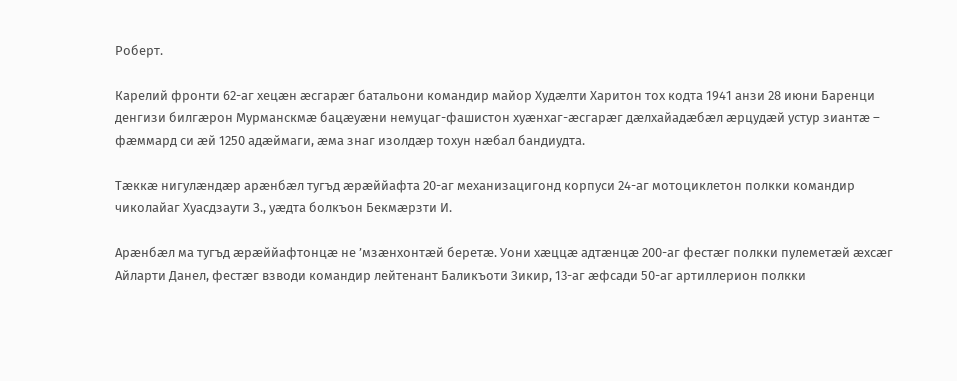Роберт.

Карелий фронти 62-аг хецæн æсгарæг батальони командир майор Худæлти Харитон тох кодта 1941 анзи 28 июни Баренци денгизи билгæрон Мурманскмæ бацæуæни немуцаг-фашистон хуæнхаг-æсгарæг дæлхайадæбæл æрцудæй устур зиантæ – фæммард си æй 1250 адæймаги, æма знаг изолдæр тохун нæбал бандиудта.

Тæккæ нигулæндæр арæнбæл тугъд æрæййафта 20-аг механизацигонд корпуси 24-аг мотоциклетон полкки командир чиколайаг Хуасдзаути З., уæдта болкъон Бекмæрзти И.

Арæнбæл ма тугъд æрæййафтонцæ не ’мзæнхонтæй беретæ. Уони хæццæ адтæнцæ 200-аг фестæг полкки пулеметæй æхсæг Айларти Данел, фестæг взводи командир лейтенант Баликъоти Зикир, 13-аг æфсади 50-аг артиллерион полкки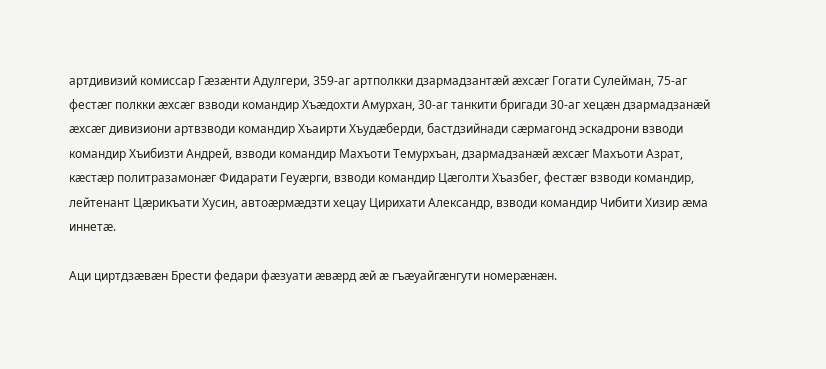артдивизий комиссар Гæзæнти Адулгери, 359-аг артполкки дзармадзантæй æхсæг Гогати Сулейман, 75-аг фестæг полкки æхсæг взводи командир Хъæдохти Амурхан, 30-аг танкити бригади 30-аг хецæн дзармадзанæй æхсæг дивизиони артвзводи командир Хъаирти Хъудæберди, бастдзийнади сæрмагонд эскадрони взводи командир Хъибизти Андрей, взводи командир Махъоти Темурхъан, дзармадзанæй æхсæг Махъоти Азрат, кæстæр политразамонæг Фидарати Геуæрги, взводи командир Цæголти Хъазбег, фестæг взводи командир, лейтенант Цæрикъати Хусин, автоæрмæдзти хецау Цирихати Александр, взводи командир Чибити Хизир æма иннетæ.

Аци циртдзæвæн Брести федари фæзуати æвæрд æй æ гъæуайгæнгути номерæнæн.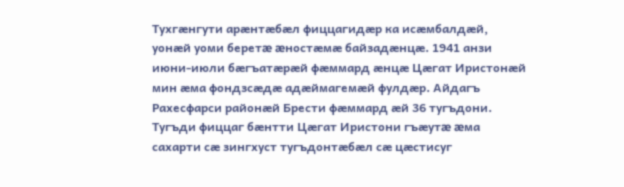Тухгæнгути арæнтæбæл фиццагидæр ка исæмбалдæй, уонæй уоми беретæ æностæмæ байзадæнцæ. 1941 анзи июни-июли бæгъатæрæй фæммард æнцæ Цæгат Иристонæй мин æма фондзсæдæ адæймагемæй фулдæр. Айдагъ Рахесфарси районæй Брести фæммард æй 36 тугъдони. Тугъди фиццаг бæнтти Цæгат Иристони гъæутæ æма сахарти сæ зингхуст тугъдонтæбæл сæ цæстисуг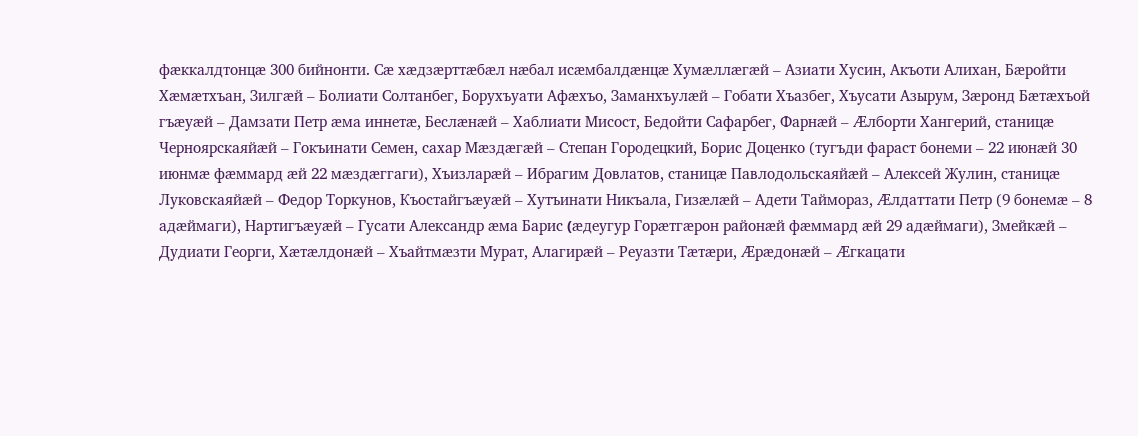фæккалдтонцæ 300 бийнонти. Сæ хæдзæрттæбæл нæбал исæмбалдæнцæ Хумæллæгæй – Азиати Хусин, Акъоти Алихан, Бæройти Хæмæтхъан, Зилгæй – Болиати Солтанбег, Борухъуати Афæхъо, Заманхъулæй – Гобати Хъазбег, Хъусати Азырум, Зæронд Бæтæхъой гъæуæй – Дамзати Петр æма иннетæ, Беслæнæй – Хаблиати Мисост, Бедойти Сафарбег, Фарнæй – Æлборти Хангерий, станицæ Черноярскаяйæй – Гокъинати Семен, сахар Мæздæгæй – Степан Городецкий, Борис Доценко (тугъди фараст бонеми – 22 июнæй 30 июнмæ фæммард æй 22 мæздæггаги), Хъизларæй – Ибрагим Довлатов, станицæ Павлодольскаяйæй – Алексей Жулин, станицæ Луковскаяйæй – Федор Торкунов, Къостайгъæуæй – Хутъинати Никъала, Гизæлæй – Адети Таймораз, Æлдаттати Петр (9 бонемæ – 8 адæймаги), Нартигъæуæй – Гусати Александр æма Барис (æдеугур Горæтгæрон районæй фæммард æй 29 адæймаги), Змейкæй – Дудиати Георги, Хæтæлдонæй – Хъайтмæзти Мурат, Алагирæй – Реуазти Тæтæри, Æрæдонæй – Æгкацати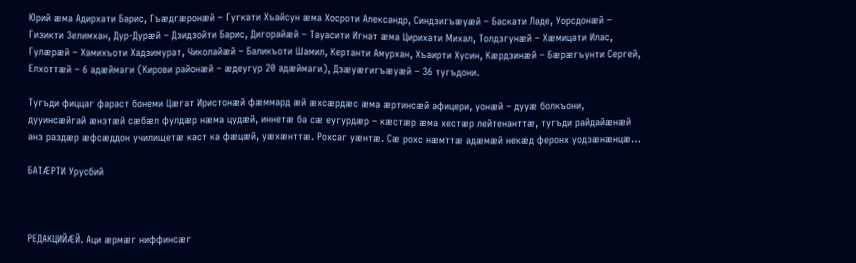Юрий æма Адирхати Барис, Гъæдгæронæй – Гугкати Хъайсун æма Хосроти Александр, Синдзигъæуæй – Баскати Ладе, Уорсдонæй – Гизикти Зелимхан, Дур-Дурæй – Дзидзойти Барис, Дигорайæй – Тауасити Игнат æма Цирихати Михал, Толдзгунæй – Хæмицати Илас, Гулæрæй – Хамихъоти Хадзимурат, Чиколайæй – Баликъоти Шамил, Кертанти Амурхан, Хъаирти Хусин, Кæрдзинæй – Бæрæгъунти Сергей, Елхоттæй – 6 адæймаги (Кирови районæй – æдеугур 20 адæймаги), Дзæуæгигъæуæй – 36 тугъдони.

Тугъди фиццаг фараст бонеми Цæгат Иристонæй фæммард æй æхсæрдæс æма æртинсæй афицери, уонæй – дууæ болкъони, дууинсæйгай æнзтæй сæбæл фулдæр нæма цудæй, иннетæ ба сæ еугурдæр – кæстæр æма хестæр лейтенанттæ, тугъди райдайæнæй анз раздæр æфсæддон училищетæ каст ка фæцæй, уæхæнттæ. Рохсаг уæнтæ. Сæ рохс нæмттæ адæмæй некæд феронх уодзæнæнцæ…

БАТÆРТИ Урусбий



РЕДАКЦИЙÆЙ. Аци æрмæг ниффинсæг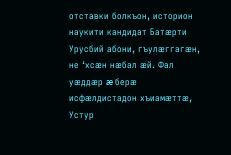отставки болкъон, историон наукити кандидат Батæрти Урусбий абони, гъулæггагæн, не ‘хсæн нæбал æй. Фал уæддæр æ берæ исфæлдистадон хъиамæттæ, Устур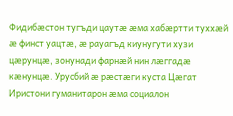Фидибæстон тугъди цаутæ æма хабæртти туххæй æ финст уацтæ, æ рауагъд киунугути хузи цæрунцæ, зонунади фарнæй нин лæггадæ кæнунцæ. Урусбий æ рæстæги куста Цæгат Иристони гуманитарон æма социалон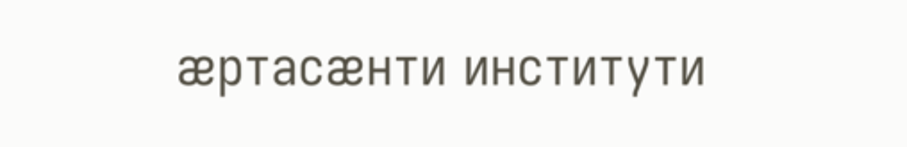æртасæнти институти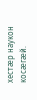хестæр наукон косæгæй.